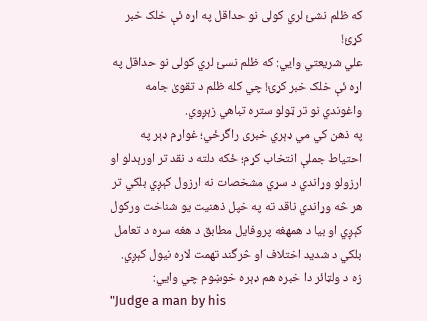که ظلم نشئ لري کولی نو حداقل په اړه ئې خلک خبر کړئ!
علي شریعتي وايي: که ظلم نسئ لري کولی نو حداقل په اړه ئې خلک خبر کړئ! چي کله ظلم د تقویٰ جامه واغوندي نو تر ټولو ستره تباهي زېږوي.
په ذهن کي مي ډېري خبری راگرځي؛ غواړم ډېر په احتیاط جملې انتخاب کړم؛ ځکه دلته د نقد تر اورېدلو او ارزولو وړاندي د سړي مشخصات نه ارزول کېږي بلکي تر هر څه وړاندي ناقد ته په خپل ذهنیت یو شناخت ورکول کېږي او بیا د همهغه پروفایل مطابق د هغه سره د تعامل بلکي د شدید اختلاف او څرگند تهمت لاره نیول کېږي.
زه د ولټائر دا خبره هم ډېره خوښوم چي وايي:
"Judge a man by his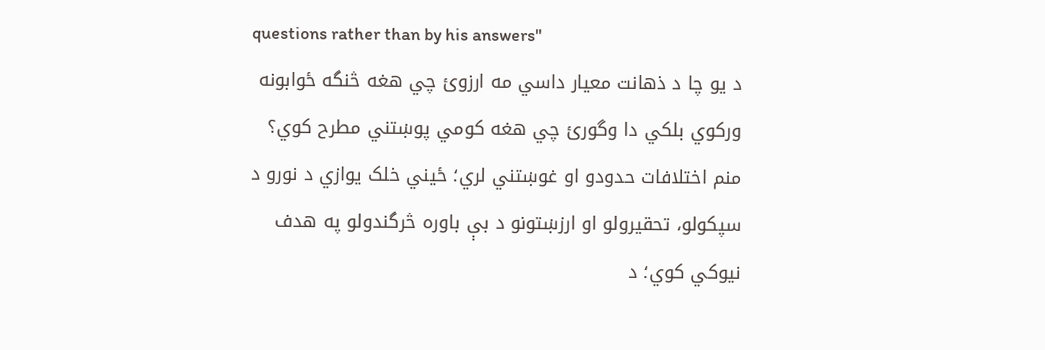questions rather than by his answers"
د یو چا د ذهانت معیار داسي مه ارزوئ چي هغه څنگه ځوابونه ورکوي بلکي دا وگورئ چي هغه کومي پوښتني مطرح کوي؟
منم اختلافات حدودو او غوښتني لري؛ ځیني خلک یوازي د نورو د سپکولو، تحقیرولو او ارزښتونو د بې باوره څرگندولو په هدف نیوکي کوي؛ د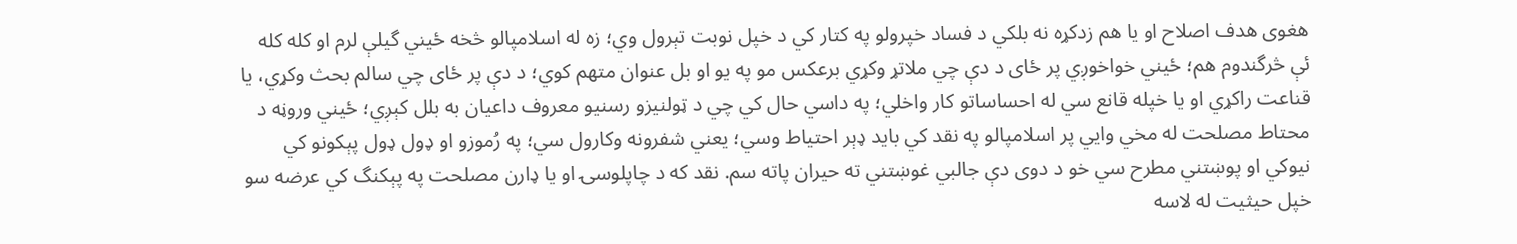هغوی هدف اصلاح او یا هم زدکړه نه بلکي د فساد خپرولو په کتار کي د خپل نوبت تېرول وي؛ زه له اسلامپالو څخه ځیني گیلې لرم او کله کله ئې څرگندوم هم؛ ځیني خواخوږي پر ځای د دې چي ملاتړ وکړي برعکس مو په یو او بل عنوان متهم کوي؛ د دې پر ځای چي سالم بحث وکړي، یا قناعت راکړي او یا خپله قانع سي له احساساتو کار واخلي؛ په داسي حال کي چي د ټولنیزو رسنیو معروف داعیان به بلل کېږي؛ ځیني وروڼه د محتاط مصلحت له مخي وایي پر اسلامپالو په نقد کي باید ډېر احتیاط وسي؛ یعني شفرونه وکارول سي؛ په رُموزو او ډول ډول پېکونو کي نیوکي او پوښتني مطرح سي خو د دوی دې جالبي غوښتني ته حیران پاته سم. نقد که د چاپلوسۍ او یا ډارن مصلحت په پېکنگ کي عرضه سو خپل حیثیت له لاسه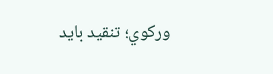ورکوي؛ تنقید باید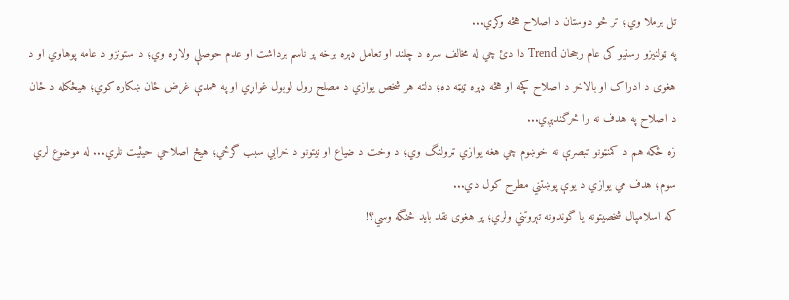تل برملا وي؛ تر څو دوستان د اصلاح هڅه وکړي...
په ټولنیزو رسنیو کی عام رجحان Trend دا دئ چي له مخالف سره د چلند او تعامل ډېره برخه پر ناسم برداشت او عدم حوصلې ولاړه وي؛ د ستونزو د عامه پوهاوي او د هغوی د ادراک او بالاخر د اصلاح کچه او هڅه ډېره ټیټه ده؛ دلته هر شخص یوازي د مصلح رول لوبول غواړي او په همدې غرض ځان ښکاره کوي؛ هیڅکله د ځان د اصلاح په هدف نه را څرگندېږي...
زه ځکه هم د کمنټونو تبصرې نه خوښوم چي هغه یوازي ټرولنگ وي؛ د وخت د ضیاع او نیتونو د خرابي سبب گرځي؛ هیڅ اصلاحي حیثیت نلري... له موضوع لري سوم؛ هدف مي یوازي د یوې پوښتني مطرح کول دي...
که اسلامپال شخصیتونه یا گوندونه تېروتني ولري؛ پر هغوی نقد باید څنگه وسي؟!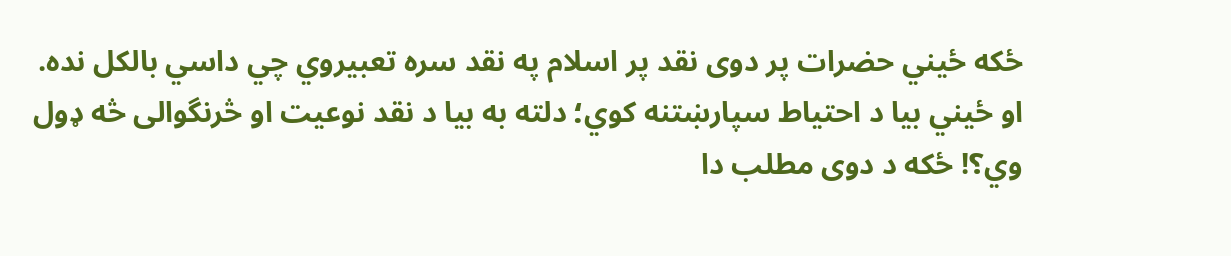ځکه ځیني حضرات پر دوی نقد پر اسلام په نقد سره تعبیروي چي داسي بالکل نده. او ځیني بیا د احتیاط سپارښتنه کوي؛ دلته به بیا د نقد نوعیت او څرنگوالی څه ډول وي؟! ځکه د دوی مطلب دا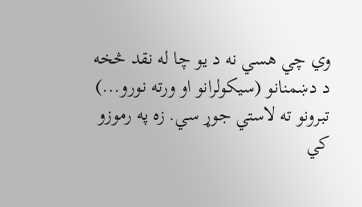وي چي هسي نه د یو چا له نقد څخه د دښمنانو (سیکولرانو او ورته نورو...) تبرونو ته لاستي جوړ سي. زه په رموزو کي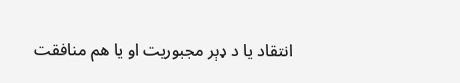انتقاد یا د ډېر مجبوریت او یا هم منافقت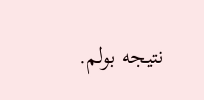نتیجه بولم.